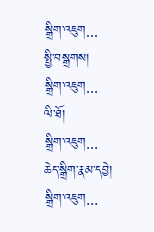སྒྲིག་འཇུག...
སྤྱི་བསྒྲགས།
སྒྲིག་འཇུག...
ལི་ཐོ།
སྒྲིག་འཇུག...
ཆེད་སྒྲིག་རྣམ་དབྱེ།
སྒྲིག་འཇུག...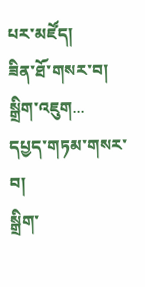པར་མཛོད།
ཟིན་ཐོ་གསར་བ།
སྒྲིག་འཇུག...
དཔྱད་གཏམ་གསར་བ།
སྒྲིག་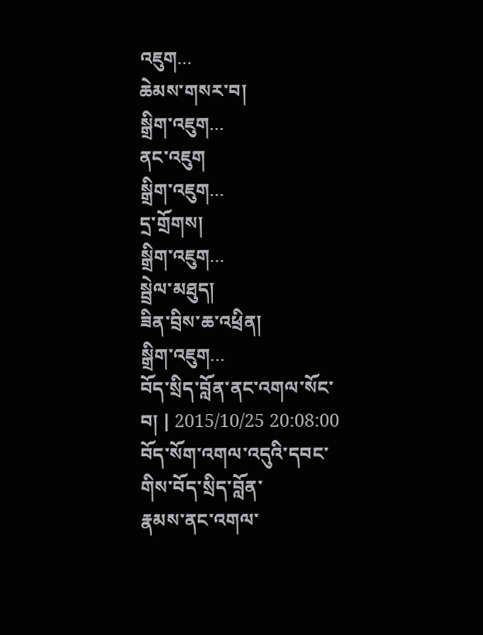འཇུག...
ཆེམས་གསར་བ།
སྒྲིག་འཇུག...
ནང་འཇུག
སྒྲིག་འཇུག...
དྲ་གྲོགས།
སྒྲིག་འཇུག...
སྦྲེལ་མཐུད།
ཟིན་བྲིས་ཆ་འཕྲིན།
སྒྲིག་འཇུག...
བོད་སྲིད་བློན་ནང་འགལ་སོང་བ། | 2015/10/25 20:08:00
བོད་སོག་འགལ་འདུའི་དབང་གིས་བོད་སྲིད་བློན་
རྣམས་ནང་འགལ་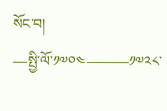སོང་བ།
—སྤྱི་ལོ་༡༧༠༤———༡༧༢༨་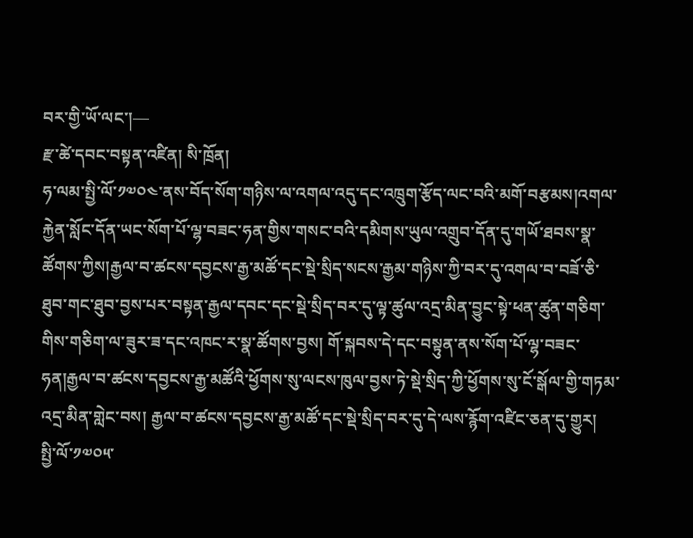བར་གྱི་ཡོ་ལང་།—
རྫ་ཚེ་དབང་བསྟན་འཛིན། སི་ཁྲོན།
ཧ་ལམ་སྤྱི་ལོ་༡༧༠༤་ནས་བོད་སོག་གཉིས་ལ་འགལ་འདུ་དང་འཁྲུག་རྩོད་ལང་བའི་མགོ་བརྩམས།འགལ་རྐྱེན་སློང་དོན་ཡང་སོག་པོ་ལྷ་བཟང་ཧན་གྱིས་གསང་བའི་དམིགས་ཡུལ་འགྲུབ་དོན་དུ་གཡོ་ཐབས་སྣ་ཚོགས་ཀྱིས།རྒྱལ་བ་ཚངས་དབྱངས་རྒྱ་མཚོ་དང་སྡེ་སྲིད་སངས་རྒྱམ་གཉིས་ཀྱི་བར་དུ་འགལ་བ་བཟོ་ཅི་ཐུབ་གང་ཐུབ་བྱས་པར་བསྟན་རྒྱལ་དབང་དང་སྡེ་སྲིད་བར་དུ་ལྟ་ཚུལ་འདྲ་མིན་བྱུང་སྟེ་ཕན་ཚུན་གཅིག་གིས་གཅིག་ལ་ཟུར་ཟ་དང་འཁང་ར་སྣ་ཚོགས་བྱས། གོ་སྐབས་དེ་དང་བསྟུན་ནས་སོག་པོ་ལྷ་བཟང་ཧན།རྒྱལ་བ་ཚངས་དབྱངས་རྒྱ་མཚོའི་ཕྱོགས་སུ་ལངས་ཁུལ་བྱས་ཏེ་སྡེ་སྲིད་ཀྱི་ཕྱོགས་སུ་ངོ་སྒོལ་གྱི་གཏམ་འདྲ་མིན་གླེང་བས། རྒྱལ་བ་ཚངས་དབྱངས་རྒྱ་མཚོ་དང་སྡེ་སྲིད་བར་དུ་དེ་ལས་རྙོག་འཛིང་ཅན་དུ་གྱུར།
སྤྱི་ལོ་༡༧༠༥་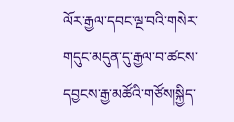ལོར་རྒྱལ་དབང་ལྔ་བའི་གསེར་གདུང་མདུན་དུ་རྒྱལ་བ་ཚངས་དབྱངས་རྒྱ་མཚོའི་གཙོས།སྐྱིད་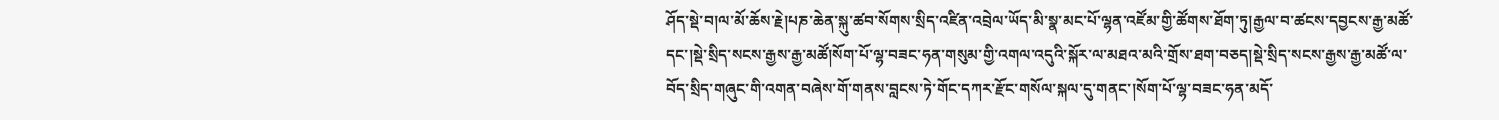ཤོད་སྡེ་བ།ལ་མོ་ཆོས་རྗེ།པཎ་ཆེན་སྐུ་ཚབ་སོགས་སྲིད་འཛིན་འབྲེལ་ཡོད་མི་སྣ་མང་པོ་ལྷན་འཛོམ་གྱི་ཚོགས་ཐོག་ཏུ།རྒྱལ་བ་ཚངས་དབྱངས་རྒྱ་མཚོ་དང་།སྡེ་སྲིད་སངས་རྒྱས་རྒྱ་མཚོ།སོག་པོ་ལྷ་བཟང་ཧན་གསུམ་གྱི་འགལ་འདུའི་སྐོར་ལ་མཐའ་མའི་གྲོས་ཐག་བཅད།སྡེ་སྲིད་སངས་རྒྱས་རྒྱ་མཚོ་ལ་བོད་སྲིད་གཞུང་གི་འགན་བཞེས་གོ་གནས་བླངས་ཏེ་གོང་དཀར་རྫོང་གསོལ་སྐལ་དུ་གནང་།སོག་པོ་ལྷ་བཟང་ཧན་མདོ་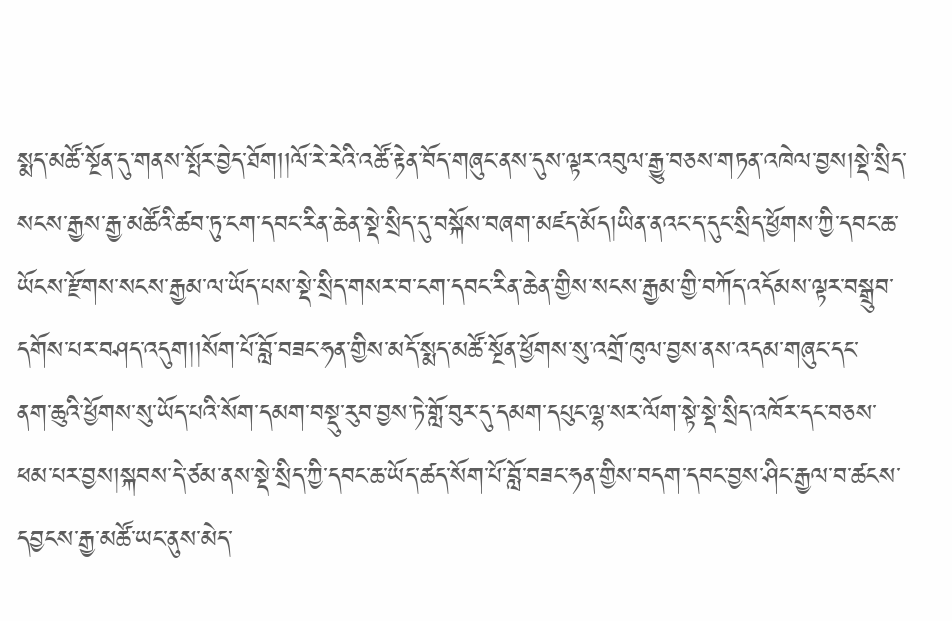སྨད་མཚོ་སྔོན་དུ་གནས་སྤོར་བྱེད་ཐོག།།ལོ་རེ་རེའི་འཚོ་རྟེན་བོད་གཞུང་ནས་དུས་ལྟར་འབུལ་རྒྱུ་བཅས་གཏན་འཁེལ་བྱས།སྡེ་སྲིད་སངས་རྒྱས་རྒྱ་མཚོའི་ཚབ་ཏུ་ངག་དབང་རིན་ཆེན་སྡེ་སྲིད་དུ་བསྐོས་བཞག་མཛད་མོད།ཡིན་ནའང་ད་དུང་སྲིད་ཕྱོགས་ཀྱི་དབང་ཆ་ཡོངས་རྫོགས་སངས་རྒྱམ་ལ་ཡོད་པས་སྡེ་སྲིད་གསར་བ་ངག་དབང་རིན་ཆེན་གྱིས་སངས་རྒྱམ་གྱི་བཀོད་འདོམས་ལྟར་བསྒྲུབ་དགོས་པར་བཤད་འདུག།།སོག་པོ་བློ་བཟང་ཧན་གྱིས་མདོ་སྨད་མཚོ་སྔོན་ཕྱོགས་སུ་འགྲོ་ཁུལ་བྱས་ནས་འདམ་གཞུང་དང་
ནག་ཆུའི་ཕྱོགས་སུ་ཡོད་པའི་སོག་དམག་བསྡུ་རུབ་བྱས་ཏེ་གློ་བུར་དུ་དམག་དཔུང་ལྷ་སར་ལོག་སྟེ་སྡེ་སྲིད་འཁོར་དང་བཅས་ཕམ་པར་བྱས།སྐབས་དེ་ཙམ་ནས་སྡེ་སྲིད་ཀྱི་དབང་ཆ་ཡོད་ཚད་སོག་པོ་བློ་བཟང་ཧན་གྱིས་བདག་དབང་བྱས་ཤིང་རྒྱལ་བ་ཚངས་དབྱངས་རྒྱ་མཚོ་ཡང་ནུས་མེད་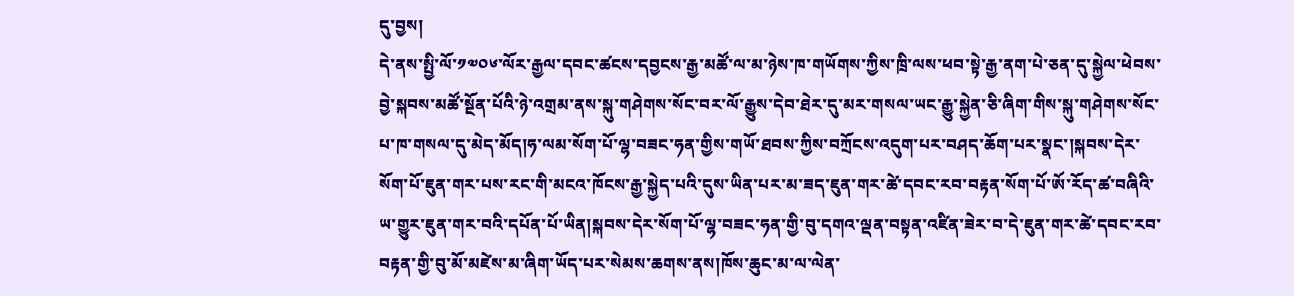དུ་བྱས།
དེ་ནས་སྤྱི་ལོ་༡༧༠༦་ལོར་རྒྱལ་དབང་ཚངས་དབྱངས་རྒྱ་མཚོ་ལ་མ་ཉེས་ཁ་གཡོགས་ཀྱིས་ཁྲི་ལས་ཕབ་སྟེ་རྒྱ་ནག་པེ་ཅན་དུ་སྐྱེལ་ཕེབས་བྱེ་སྐབས་མཚོ་སྔོན་པོའི་ཉེ་འགྲམ་ནས་སྐུ་གཤེགས་སོང་བར་ལོ་རྒྱུས་དེབ་ཐེར་དུ་མར་གསལ་ཡང་རྒྱུ་སྐྱེན་ཅི་ཞིག་གིས་སྐུ་གཤེགས་སོང་པ་ཁ་གསལ་དུ་མེད་མོད།ཧ་ལམ་སོག་པོ་ལྷ་བཟང་ཧན་གྱིས་གཡོ་ཐབས་ཀྱིས་བཀྲོངས་འདུག་པར་བཤད་ཆོག་པར་སྣང་།སྐབས་དེར་སོག་པོ་ཇུན་གར་པས་རང་གི་མངའ་ཁོངས་རྒྱ་སྐྱེད་པའི་དུས་ཡིན་པར་མ་ཟད་ཇུན་གར་ཚེ་དབང་རབ་བརྟན་སོག་པོ་ཨོ་རོད་ཚ་བཞིའི་ཡ་གྱུར་ཇུན་གར་བའི་དཔོན་པོ་ཡིན།སྐབས་དེར་སོག་པོ་ལྷ་བཟང་ཧན་གྱི་བུ་དགའ་ལྡན་བསྟན་འཛིན་ཟེར་བ་དེ་ཇུན་གར་ཚེ་དབང་རབ་བརྟན་གྱི་བུ་མོ་མཛེས་མ་ཞིག་ཡོད་པར་སེམས་ཆགས་ནས།ཁོས་ཆུང་མ་ལ་ལེན་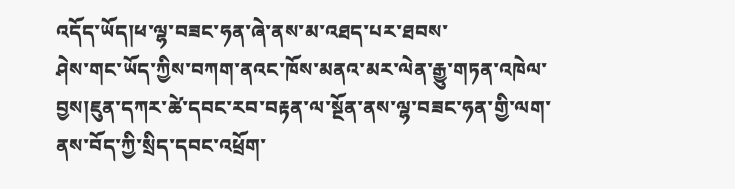འདོད་ཡོད།ཕ་ལྷ་བཟང་ཧན་ཞེ་ནས་མ་འཐད་པར་ཐབས་
ཤེས་གང་ཡོད་ཀྱིས་བཀག་ནའང་ཁོས་མནའ་མར་ལེན་རྒྱུ་གཏན་འཁེལ་བྱས།ཇུན་དཀར་ཚེ་དབང་རབ་བརྟན་ལ་སྔོན་ནས་ལྷ་བཟང་ཧན་གྱི་ལག་ནས་བོད་ཀྱི་སྲིད་དབང་འཕྲོག་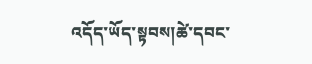འདོད་ཡོད་སྟབས།ཚེ་དབང་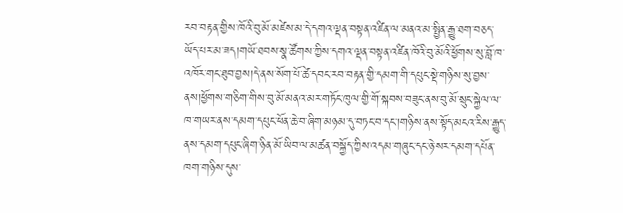རབ་བརྟན་གྱིས་ཁོའི་བུ་མོ་མཛེས་མ་དེ་དགའ་ལྡན་བསྟན་འཛིན་ལ་མནའ་མ་སྤྱིན་རྒྱུ་ཐག་བཅད་ཡོད་པར་མ་ཟད།གཡོ་ཐབས་སྣ་ཚོགས་ཀྱིས་དགའ་ལྡན་བསྟན་འཛིན་ཁོའི་བུ་མོའི་ཕྱོགས་སུ་བློ་ཁ་འཁོར་གང་ཐུབ་བྱས།དེ་ནས་སོག་པོ་ཚེ་དབང་རབ་བརྟན་གྱི་དམག་གི་དཔུང་སྡེ་གཉིས་སུ་བྱས་ནས།ཕྱོགས་གཅིག་གིས་བུ་མོ་མནའ་མར་གཏོང་ཁུལ་གྱི་གོ་སྐབས་བཟུང་ནས་བུ་མོ་སྲུང་སྐྱེལ་ལ་ཁ་གཡར་ནས་དམག་དཔུང་ཕོན་ཆེ་བ་ཞིག་མཉམ་དུ་བཏང་བ་དང་།གཉིས་ནས་སྟོད་མངའ་རིས་རྒྱུད་ནས་དམག་དཔུང་ཞིག་ཉིན་མོ་ཡིབ་ལ་མཚན་བསྐྱོད་ཀྱིས་འདམ་གཞུང་དང་ཉེ་སར་དམག་དཔོན་ཁག་གཉིས་དུས་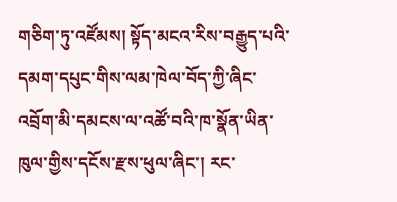གཅིག་ཏུ་འཛོམས། སྟོད་མངའ་རིས་བརྒྱུད་པའི་དམག་དཔུང་གིས་ལམ་ཁེལ་བོད་ཀྱི་ཞིང་འབྲོག་མི་དམངས་ལ་འཚོ་བའི་ཁ་སྣོན་ཡིན་ཁུལ་གྱིས་དངོས་རྫས་ཕུལ་ཞིང་། རང་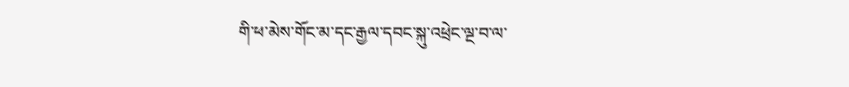གི་ཕ་མེས་གོང་མ་དང་རྒྱལ་དབང་སྐུ་འཕྲེང་ལྔ་བ་ལ་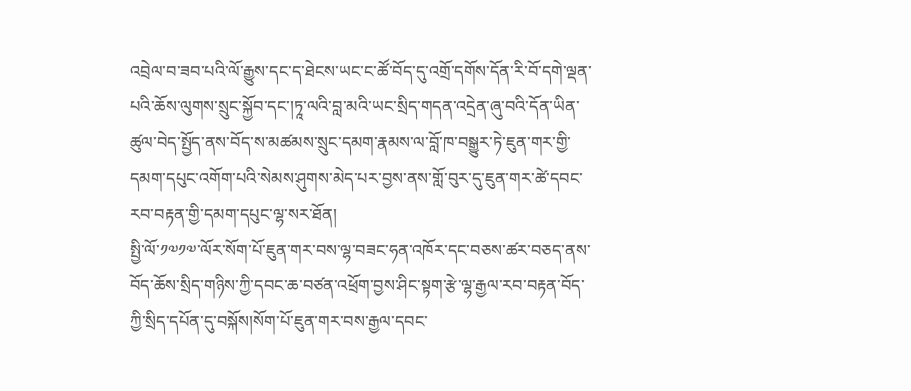འབྲེལ་བ་ཟབ་པའི་ལོ་རྒྱུས་དང་ད་ཐེངས་ཡང་ང་ཚོ་བོད་དུ་འགྲོ་དགོས་དོན་རི་བོ་དགེ་ལྡན་པའི་ཆོས་ལུགས་སྲུང་སྐྱོབ་དང་།ཏཱ་ལའི་བླ་མའི་ཡང་སྲིད་གདན་འདྲེན་ཞུ་བའི་དོན་ཡིན་ཚུལ་བེད་སྤྱོད་ནས་བོད་ས་མཚམས་སྲུང་དམག་རྣམས་ལ་བློ་ཁ་བསྒྱུར་ཏེ་ཇུན་གར་གྱི་དམག་དཔུང་འགོག་པའི་སེམས་ཤུགས་མེད་པར་བྱས་ནས་གློ་བུར་དུ་ཇུན་གར་ཚེ་དབང་རབ་བརྟན་གྱི་དམག་དཔུང་ལྷ་སར་ཐོན།
སྤྱི་ལོ་༡༧༡༧་ལོར་སོག་པོ་ཇུན་གར་བས་ལྷ་བཟང་ཧན་འཁོར་དང་བཅས་ཚར་བཅད་ནས་བོད་ཆོས་སྲིད་གཉིས་ཀྱི་དབང་ཆ་བཙན་འཕྲོག་བྱས་ཤིང་སྟག་རྩེ་ལྷ་རྒྱལ་རབ་བརྟན་བོད་ཀྱི་སྲིད་དཔོན་དུ་བསྐོས།སོག་པོ་ཇུན་གར་བས་རྒྱལ་དབང་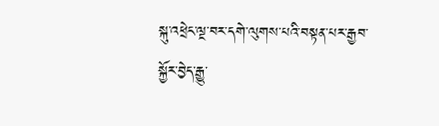སྐུ་འཕྲེང་ལྔ་བར་དགེ་ལུགས་པའི་བསྟན་པར་རྒྱབ་སྐྱོར་བྱེད་རྒྱུ་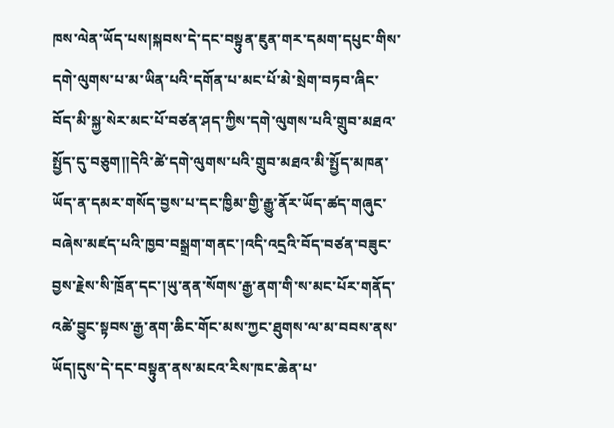ཁས་ལེན་ཡོད་པས།སྐབས་དེ་དང་བསྟུན་ཇུན་གར་དམག་དཔུང་གིས་དགེ་ལུགས་པ་མ་ཡིན་པའི་དགོན་པ་མང་པོ་མེ་སྲེག་བཏབ་ཞིང་བོད་མི་སྐྱ་སེར་མང་པོ་བཙན་ཤད་ཀྱིས་དགེ་ལུགས་པའི་གྲུབ་མཐའ་སྤྱོད་དུ་བཅུག།།དེའི་ཚེ་དགེ་ལུགས་པའི་གྲུབ་མཐའ་མི་སྤྱོད་མཁན་ཡོད་ན་དམར་གསོད་བྱས་པ་དང་ཁྱིམ་གྱི་རྒྱུ་ནོར་ཡོད་ཚད་གཞུང་བཞེས་མཛད་པའི་ཁྱབ་བསྒྲག་གནང་།འདི་འདྲའི་བོད་བཙན་བཟུང་བྱས་རྗེས་སི་ཁྲོན་དང་།ཡུ་ནན་སོགས་རྒྱ་ནག་གི་ས་མང་པོར་གནོད་འཚེ་བྱུང་སྟབས་རྒྱ་ནག་ཆིང་གོང་མས་ཀྱང་ཐུགས་ལ་མ་བབས་ནས་ཡོད།དུས་དེ་དང་བསྟུན་ནས་མངའ་རིས་ཁང་ཆེན་པ་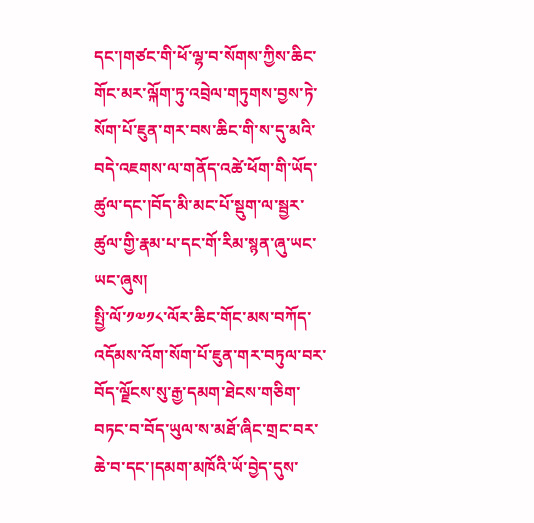དང་།གཙང་གི་ཕོ་ལྷ་བ་སོགས་ཀྱིས་ཆིང་གོང་མར་ལྐོག་ཏུ་འབྲེལ་གཏུགས་བྱས་ཏེ་སོག་པོ་ཇུན་གར་བས་ཆིང་གི་ས་དུ་མའི་བདེ་འཇགས་ལ་གནོད་འཚེ་ཕོག་གི་ཡོད་ཚུལ་དང་།བོད་མི་མང་པོ་སྡུག་ལ་སྦྱར་ཚུལ་གྱི་རྣམ་པ་དང་གོ་རིམ་སྙན་ཞུ་ཡང་ཡང་ཞུས།
སྤྱི་ལོ་༡༧༡༨་ལོར་ཆིང་གོང་མས་བཀོད་འདོམས་འོག་སོག་པོ་ཇུན་གར་བཏུལ་བར་བོད་ལྗོངས་སུ་རྒྱ་དམག་ཐེངས་གཅིག་བཏང་བ་བོད་ཡུལ་ས་མཐོ་ཞིང་གྲང་བར་ཆེ་བ་དང་།དམག་མཁོའི་ཡོ་བྱེད་དུས་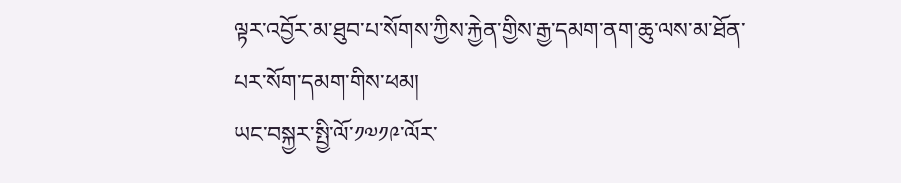ལྟར་འབྱོར་མ་ཐུབ་པ་སོགས་ཀྱིས་རྐྱེན་གྱིས་རྒྱ་དམག་ནག་ཆུ་ལས་མ་ཐོན་པར་སོག་དམག་གིས་ཕམ།
ཡང་བསྐྱར་སྤྱི་ལོ་༡༧༡༩་ལོར་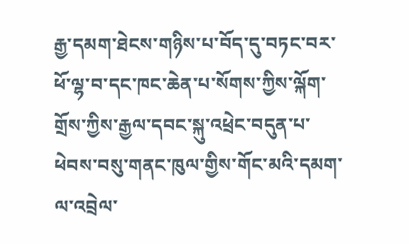རྒྱ་དམག་ཐེངས་གཉིས་པ་བོད་དུ་བཏང་བར་ཕོ་ལྷ་བ་དང་ཁང་ཆེན་པ་སོགས་ཀྱིས་ལྐོག་གྲོས་ཀྱིས་རྒྱལ་དབང་སྐུ་འཕྲེང་བདུན་པ་ཕེབས་བསུ་གནང་ཁུལ་གྱིས་གོང་མའི་དམག་ལ་འབྲེལ་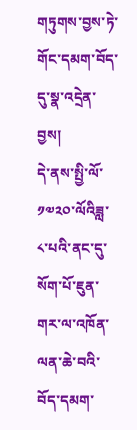གཏུགས་བྱས་ཏེ་གོང་དམག་བོད་དུ་སྣ་འདྲེན་བྱས།
དེ་ནས་སྤྱི་ལོ་༡༧༢༠་ལོའིཟླ་༨་པའི་ནང་དུ་སོག་པོ་ཇུན་གར་ལ་འཁོན་ལན་ཆེ་བའི་བོད་དམག་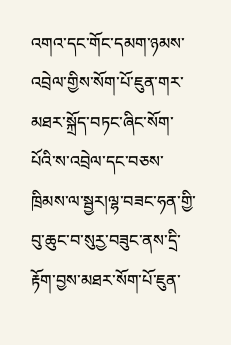འགའ་དང་གོང་དམག་ཉམས་འབྲེལ་གྱིས་སོག་པོ་ཇུན་གར་མཐར་སྐྲོད་བཏང་ཞིང་སོག་
པོའི་ས་འབྲེལ་དང་བཅས་ཁྲིམས་ལ་སྦྱར།ལྷ་བཟང་ཧན་གྱི་བུ་ཆུང་བ་སུརྱ་བཟུང་ནས་དྲི་རྟོག་བྱས་མཐར་སོག་པོ་ཇུན་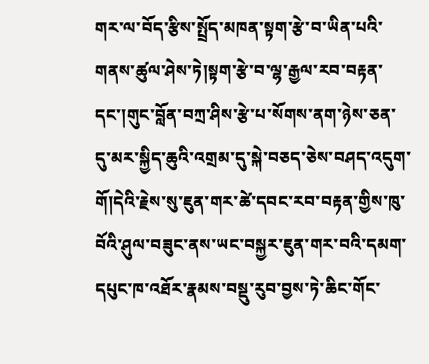གར་ལ་བོད་རྩིས་སྤྲོད་མཁན་སྟག་རྩེ་བ་ཡིན་པའི་གནས་ཚུལ་ཤེས་ཏེ།སྟག་རྩེ་བ་ལྷ་རྒྱལ་རབ་བརྟན་དང་།གུང་བློན་བཀྲ་ཤིས་རྩེ་པ་སོགས་ནག་ཉེས་ཅན་དུ་མར་སྐྱིད་ཆུའི་འགྲམ་དུ་སྐེ་བཅད་ཅེས་བཤད་འདུག་གོ།དེའི་རྗེས་སུ་ཇུན་གར་ཚེ་དབང་རབ་བརྟན་གྱིས་ཁུ་
བོའི་ཤུལ་བཟུང་ནས་ཡང་བསྐྱར་ཇུན་གར་བའི་དམག་དཔུང་ཁ་འཐོར་རྣམས་བསྡུ་རུབ་བྱས་ཏེ་ཆིང་གོང་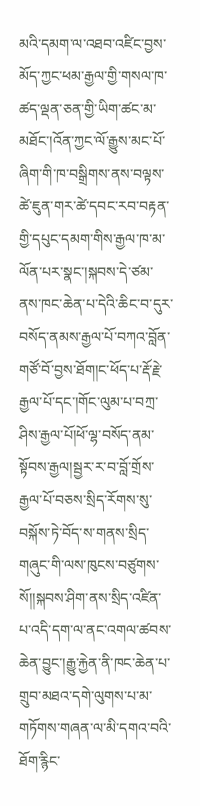མའི་དམག་ལ་འཐབ་འཛིང་བྱས་མོད་ཀྱང་ཕམ་རྒྱལ་གྱི་གསལ་ཁ་ཚད་ལྡན་ཅན་གྱི་ཡིག་ཚང་མ་མཐོང་།འོན་ཀྱང་ལོ་རྒྱུས་མང་པོ་ཞིག་གི་ཁ་བསྒྲིགས་ནས་བལྟས་ཚེ་ཇུན་གར་ཚེ་དབང་རབ་བརྟན་གྱི་དཔུང་དམག་གིས་རྒྱལ་ཁ་མ་ལོན་པར་སྣང་།སྐབས་དེ་ཙམ་ནས་ཁང་ཆེན་པ་དེའི་ཆིང་བ་དུར་བསོད་ནམས་རྒྱལ་པོ་བཀའ་བློན་གཙོ་བོ་བྱས་ཐོག།ང་ཕོད་པ་རྡོ་རྗེ་རྒྱལ་པོ་དང་།གོང་ལུམ་པ་བཀྲ་ཤིས་རྒྱལ་པོ།ཕོ་ལྷ་བསོད་ནམ་སྟོབས་རྒྱལ།སྦྱར་ར་བ་བློ་གྲོས་རྒྱལ་པོ་བཅས་སྲིད་རོགས་སུ་བསྐོས་ཏེ་བོད་ས་གནས་སྲིད་གཞུང་གི་ལས་ཁུངས་བཙུགས་སོ།།སྐབས་ཤིག་ནས་སྲིད་འཛིན་པ་འདི་དག་ལ་ནང་འགལ་ཚབས་ཆེན་བྱུང་།རྒྱུ་རྐྱེན་ནི་ཁང་ཆེན་པ་གྲུབ་མཐའ་དགེ་ལུགས་པ་མ་གཏོགས་གཞན་ལ་མི་དགའ་བའི་ཐོག་རྙིང་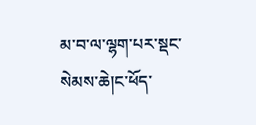མ་བ་ལ་ལྷག་པར་སྡང་སེམས་ཆེ།ང་ཕོད་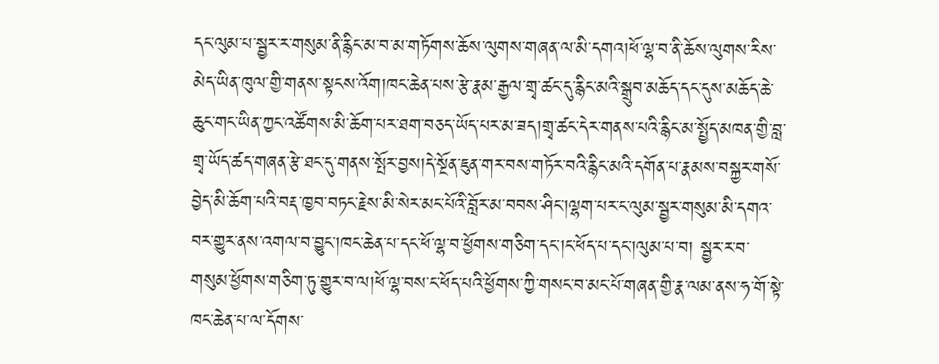དང་ལུམ་པ་སྦྱར་ར་གསུམ་ནི་རྙིང་མ་བ་མ་གཏོགས་ཆོས་ལུགས་གཞན་ལ་མི་དགའ།ཕོ་ལྷ་བ་ནི་ཆོས་ལུགས་རིས་མེད་ཡིན་ཁུལ་གྱི་གནས་སྟངས་འོག།ཁང་ཆེན་པས་རྩེ་རྣམ་རྒྱལ་གྲྭ་ཚང་དུ་རྙིང་མའི་སྒྲུབ་མཆོད་དང་དུས་མཆོད་ཆེ་ཆུང་གང་ཡིན་ཀྱང་འཚོགས་མི་ཆོག་པར་ཐག་བཅད་ཡོད་པར་མ་ཟད།གྲྭ་ཚང་དེར་གནས་པའི་རྙིང་མ་སྤྱོད་མཁན་གྱི་བླ་གྲྭ་ཡོད་ཚད་གཞན་རྩེ་ཐང་དུ་གནས་སྤོར་བྱས།དེ་སྔོན་ཇུན་གར་བས་གཏོར་བའི་རྙིང་མའི་དགོན་པ་རྣམས་བསྐྱར་གསོ་བྱེད་མི་ཆོག་པའི་བརྡ་ཁྱབ་བཏང་རྗེས་མི་སེར་མང་པོའི་བློར་མ་བབས་ཤིང་།ལྷག་པར་ང་ལུམ་སྦྱར་གསུམ་མི་དགའ་བར་གྱུར་ནས་འགལ་བ་བྱུང་།ཁང་ཆེན་པ་དང་ཕོ་ལྷ་བ་ཕྱོགས་གཅིག་དང་།ང་ཕོད་པ་དང་།ལུམ་པ་བ། སྦྱར་ར་བ་གསུམ་ཕྱོགས་གཅིག་ཏུ་གྱུར་བ་ལ།ཕོ་ལྷ་བས་ང་ཕོད་པའི་ཕྱོགས་ཀྱི་གསང་བ་མང་པོ་གཞན་གྱི་རྣ་ལམ་ནས་ཧ་གོ་སྟེ་ཁང་ཆེན་པ་ལ་དོགས་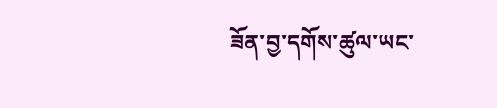ཟོན་བྱ་དགོས་ཚུལ་ཡང་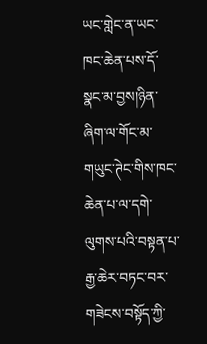ཡང་གླེང་ན་ཡང་ཁང་ཆེན་པས་དོ་སྣང་མ་བྱས།ཉིན་ཞིག་ལ་གོང་མ་གཡུང་ཊེང་གིས་ཁང་ཆེན་པ་ལ་དགེ་ལུགས་པའི་བསྟན་པ་རྒྱ་ཆེར་བཏང་བར་གཟེངས་བསྟོད་ཀྱི་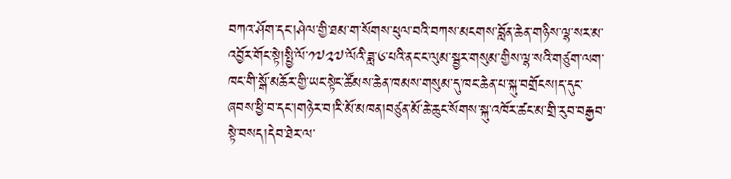བཀའ་ཤོག་དང་།ཤེལ་གྱི་ཐམ་ག་སོགས་ཕུལ་བའི་བཀས་མངགས་བློན་ཆེན་གཉིས་ལྷ་སར་མ་འབྱོར་གོང་སྟེ།སྤྱི་ལོ་༡༧༢༧་ལོའི་ཟླ་༦་པའི་ནང་ང་ལུམ་སྦྱར་གསུམ་གྱིས་ལྷ་སའི་གཙུག་ལག་ཁང་གི་སྒོ་མཆོར་གྱི་ཡང་སྟེང་ཚོམས་ཆེན་ཁམས་གསུམ་དུ་ཁང་ཆེན་པ་སྐུ་བགྲོངས།ད་དུང་ཞབས་ཕྱི་བ་དང་།གཉེར་བ།རི་མོ་མཁན།བཙུན་མོ་ཆེ་ཆུང་སོགས་སྐུ་འཁོར་ཚང་མ་གྲི་རུབ་བརྒྱབ་སྟེ་བསད།དེབ་ཐེར་ལ་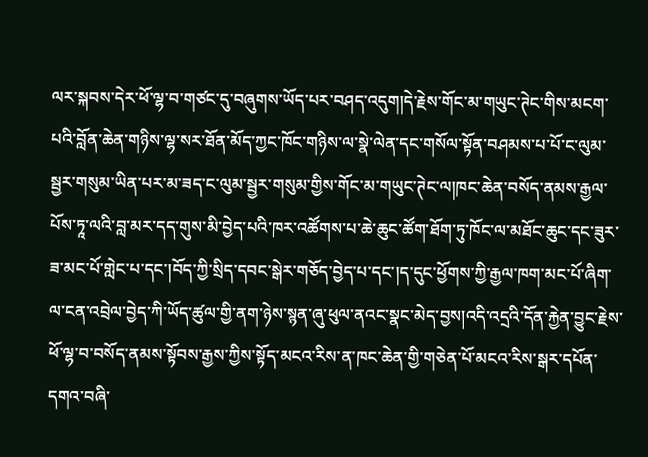ལར་སྐབས་དེར་ཕོ་ལྷ་བ་གཙང་དུ་བཞུགས་ཡོད་པར་བཤད་འདུག།དེ་རྗེས་གོང་མ་གཡུང་ཊེང་གིས་མངག་པའི་བློན་ཆེན་གཉིས་ལྷ་སར་ཐོན་མོད་ཀྱང་ཁོང་གཉིས་ལ་སྣེ་ལེན་དང་གསོལ་སྟོན་བཤམས་པ་པོ་ང་ལུམ་སྦྱར་གསུམ་ཡིན་པར་མ་ཟད་ང་ལུམ་སྦྱར་གསུམ་གྱིས་གོང་མ་གཡུང་ཊེང་ལ།ཁང་ཆེན་བསོད་ནམས་རྒྱལ་པོས་ཏཱ་ལའི་བླ་མར་དད་གུས་མི་བྱེད་པའི་ཁར་འཚོགས་པ་ཆེ་ཆུང་ཚོག་ཐོག་ཏུ་ཁོང་ལ་མཐོང་ཆུང་དང་ཟུར་ཟ་མང་པོ་གླེང་པ་དང་།བོད་ཀྱི་སྲིད་དབང་སྒེར་གཅོད་བྱེད་པ་དང་།ད་དུང་ཕྱོགས་ཀྱི་རྒྱལ་ཁག་མང་པོ་ཞིག་ལ་ངན་འབྲེལ་བྱེད་ཀི་ཡོད་ཚུལ་གྱི་ནག་ཉེས་སྙན་ཞུ་ཕུལ་ནའང་སྣང་མེད་བྱས།འདི་འདྲའི་དོན་རྐྱེན་བྱུང་རྗེས་ཕོ་ལྷ་བ་བསོད་ནམས་སྟོབས་རྒྱས་ཀྱིས་སྟོད་མངའ་རིས་ན་ཁང་ཆེན་གྱི་གཅེན་པོ་མངའ་རིས་སྒར་དཔོན་དགའ་བཞི་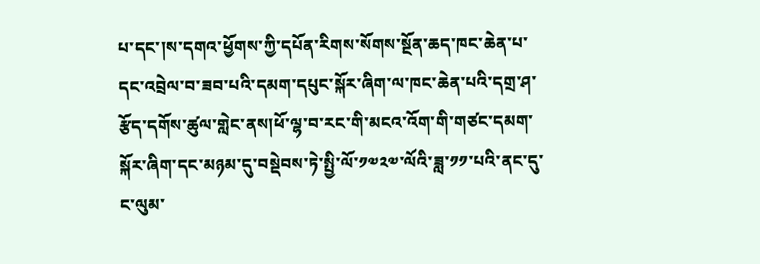པ་དང་།ས་དགའ་ཕྱོགས་ཀྱི་དཔོན་རིགས་སོགས་སྔོན་ཆད་ཁང་ཆེན་པ་དང་འབྲེལ་བ་ཟབ་པའི་དམག་དཔུང་སྐོར་ཞིག་ལ་ཁང་ཆེན་པའི་དགྲ་ཤ་རྩོད་དགོས་ཚུལ་གླེང་ནས།ཕོ་ལྷ་བ་རང་གི་མངའ་འོག་གི་གཙང་དམག་སྐོར་ཞིག་དང་མཉམ་དུ་བསྡེབས་ཏེ་སྤྱི་ལོ་༡༧༢༧་ལོའི་ཟླ་༡༡་པའི་ནང་དུ་ང་ལུམ་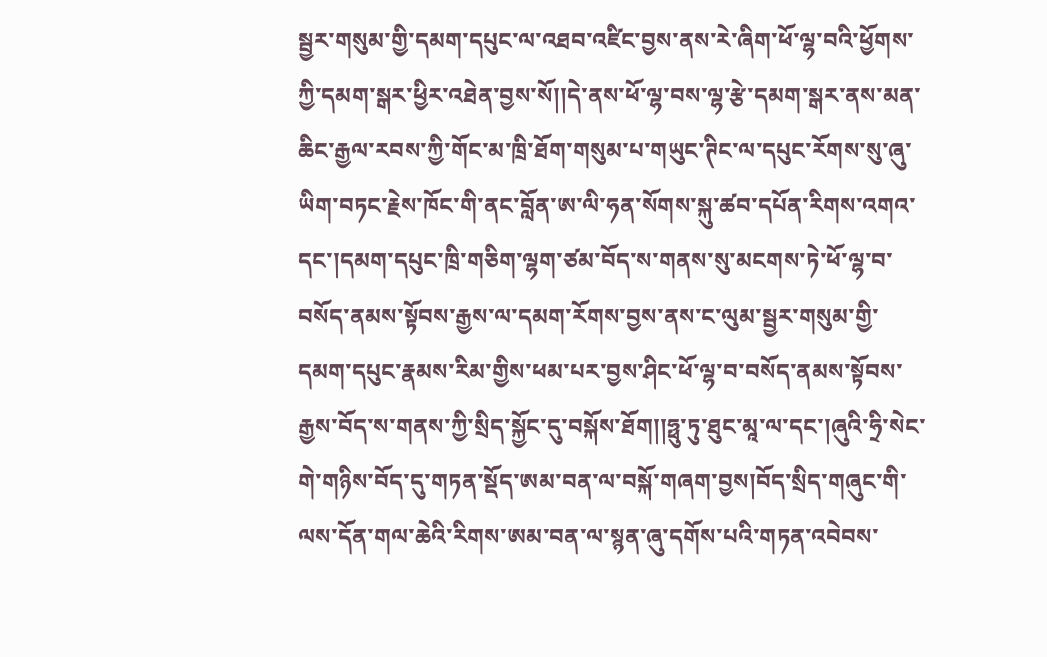སྦྱར་གསུམ་གྱི་དམག་དཔུང་ལ་འཐབ་འཛིང་བྱས་ནས་རེ་ཞིག་ཕོ་ལྷ་བའི་ཕྱོགས་ཀྱི་དམག་སྒར་ཕྱིར་འཐེན་བྱས་སོ།།དེ་ནས་ཕོ་ལྷ་བས་ལྷ་རྩེ་དམག་སྒར་ནས་མན་ཆིང་རྒྱལ་རབས་ཀྱི་གོང་མ་ཁྲི་ཐོག་གསུམ་པ་གཡུང་ཊིང་ལ་དཔུང་རོགས་སུ་ཞུ་ཡིག་བཏང་རྗེས་ཁོང་གི་ནང་བློན་ཨ་ལི་ཧན་སོགས་སྐུ་ཚབ་དཔོན་རིགས་འགའ་དང་།དམག་དཔུང་ཁྲི་གཅིག་ལྷག་ཙམ་བོད་ས་གནས་སུ་མངགས་ཏེ་ཕོ་ལྷ་བ་བསོད་ནམས་སྟོབས་རྒྱས་ལ་དམག་རོགས་བྱས་ནས་ང་ལུམ་སྦྱར་གསུམ་གྱི་དམག་དཔུང་རྣམས་རིམ་གྱིས་ཕམ་པར་བྱས་ཤིང་ཕོ་ལྷ་བ་བསོད་ནམས་སྟོབས་རྒྱས་བོད་ས་གནས་ཀྱི་སྲིད་སྐྱོང་དུ་བསྐོས་ཐོག།།ཧྥུ་ཏུ་ཐུང་མཱ་ལ་དང་།ཞུའི་ཧྲི་སེང་གེ་གཉིས་བོད་དུ་གཏན་སྡོད་ཨམ་བན་ལ་བསྐོ་གཞག་བྱས།བོད་སྲིད་གཞུང་གི་ལས་དོན་གལ་ཆེའི་རིགས་ཨམ་བན་ལ་སྙན་ཞུ་དགོས་པའི་གཏན་འབེབས་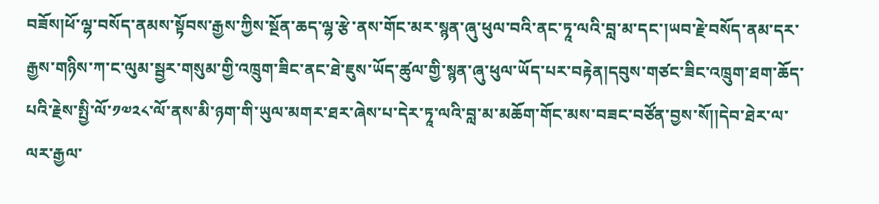བཟོས།ཕོ་ལྷ་བསོད་ནམས་སྟོབས་རྒྱས་ཀྱིས་སྔོན་ཆད་ལྷ་རྩེ་ནས་གོང་མར་སྙན་ཞུ་ཕུལ་བའི་ནང་ཏཱ་ལའི་བླ་མ་དང་།ཡབ་རྗེ་བསོད་ནམ་དར་རྒྱས་གཉིས་ཀ་ང་ལུམ་སྦྱར་གསུམ་གྱི་འཁྲུག་ཟིང་ནང་ཐེ་ཇུས་ཡོད་ཚུལ་གྱི་སྙན་ཞུ་ཕུལ་ཡོད་པར་བརྟེན།དབུས་གཙང་ཟིང་འཁྲུག་ཐག་ཆོད་པའི་རྗེས་སྤྱི་ལོ་༡༧༢༨་ལོ་ནས་མི་ཉག་གི་ཡུལ་མགར་ཐར་ཞེས་པ་དེར་ཏཱ་ལའི་བླ་མ་མཆོག་གོང་མས་བཟང་བཙོན་བྱས་སོ།།དེབ་ཐེར་ལ་ལར་རྒྱལ་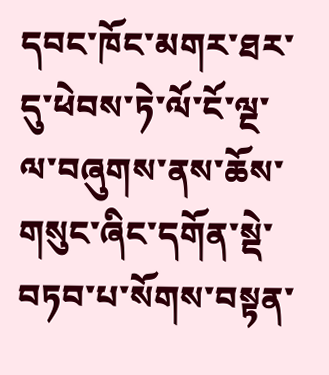དབང་ཁོང་མགར་ཐར་དུ་ཕེབས་ཏེ་ལོ་ངོ་ལྔ་ལ་བཞུགས་ནས་ཆོས་གསུང་ཞིང་དགོན་སྡེ་བཏབ་པ་སོགས་བསྟན་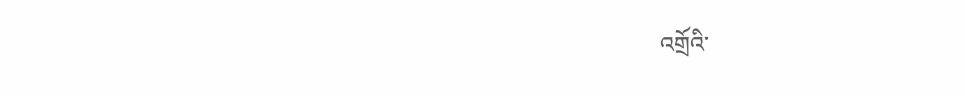འགྲོའི་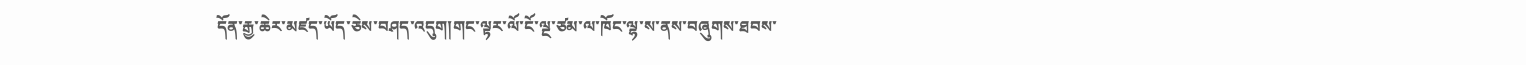དོན་རྒྱ་ཆེར་མཛད་ཡོད་ཅེས་བཤད་འདུག།གང་ལྟར་ལོ་ངོ་ལྔ་ཙམ་ལ་ཁོང་ལྷ་ས་ནས་བཞུགས་ཐབས་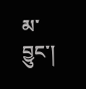མ་བྱུང་།